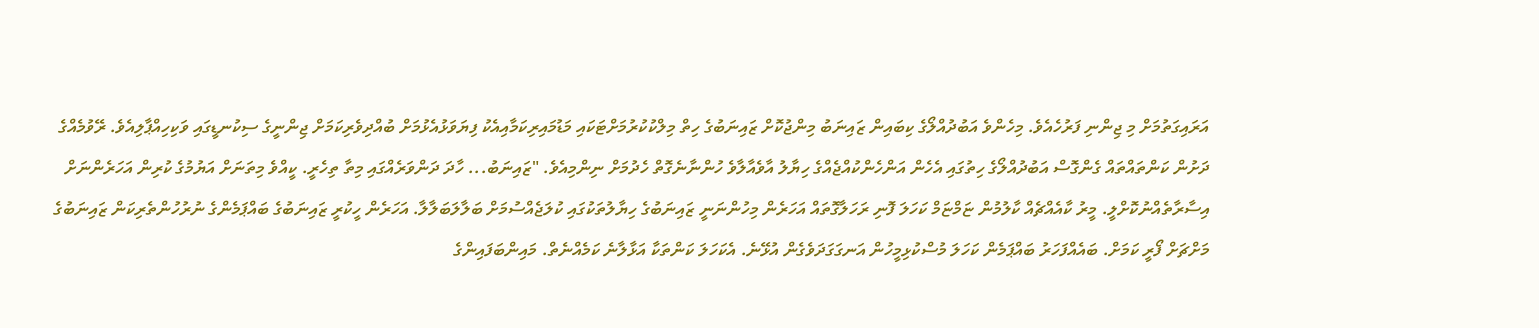އަރައިގަތުމަށް މި ޖިންނި ފަރުހެއެވެ. މިހެންވެ އަބުދުއްލޯގެ ކިބައިން ޒައިނަބު މިންޖުކޮށް ޒައިނަބުގެ ހިތް މިލްކުކުރުމަށްޓަކައި މަޑުމައިރިކަމާއިއެކު ފިޔަވަޅުއެޅުމަށް ބުއްދިވެރިކަމަށް ޖިންނީގެ ސިކުނޑީގައި ވަކިހިއްޕާލިއެވެ. ރޭވުމެއްގެ ދަށުން ކަންތައްތައް ގެންގޮސް އަބުދުއްލޯގެ ހިތުގައި އެހެން އަންހެންކުއްޖެއްގެ ހިޔާލު އާވެއާލާވެ ހުންނާނެގޮތް ހެދުމަށް ނިންމިއެވެ. "ޒައިނަބު... ހާދަ ދަންވަރެއްގައި މިތާ ތިހެރީ. ކީއްވެ މިތަނަށް އަޔުމުގެ ކުރިން އަހަރެންނަށް އިސާރާތެއްނުކޮށްލީ. މީރު ކާއެއްޗެއް ކާލުމުން ޏަމްޏަމް ކަހަލަ ފޮނި ރަހަލާގޮތައް އަހަރެން މިހުންނަނީ ޒައިނަބުގެ ހިޔާލުތަކުގައި ކުލަޖެއްސުމަށް ބަލާލަބަލާލާ. އަހަރެން ހީކުރީ ޒައިނަބުގެ ބައްޕަމެންގެ ނުރުހުންތެރިކަން ޒައިނަބުގެ މަށްޗަށް ފޯރީ ކަމަށް. ބައެއްފަހަރު ބައްޕަމެން ކަހަލަ މުސްކުޅިމީހުން އަނގަގަދަވެގެން އުޅޭނެ. އެކަހަލަ ކަންތަކާ އަޅާލާނެ ކަމެއްނެތް. މައިންބަފައިންގެ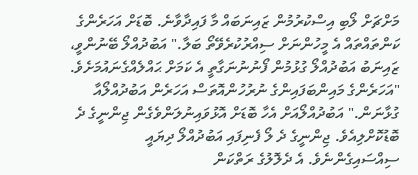މަށްޗަށް ލޯބި އިސްކުރުމުން ޒައިނަބައް މާ ފައިދާވާނެ. ބޮޑަށް އަހަރެންގެ ކަންތައްތައް އެ މީހުންނަށް ސިއްރުކުރެވޭތޯ ބަލާ." އަބުދުއްލޯ ބޭނުންވީ، ޒައިނަބު އަބުދުއްލޯ ގުޅުމުން ފޯނުނުނަގާތީ އެ ކަމަށް ޙައްލެއްގެނައުމަށެވެ. "އަހަރެންގެ މައިންބަފައިންގެ ނުރުހުންއޮތަސް އަހަރެން އަބުދުއްލޯއާ ގުޅާނަން." އަބުދުއްލޯއަށް އެހާ ބޮޑަށް އޮޅުވައިނުލަންވެގެން ޖިންނީގެ ދެ ބޮޑުކޮށްލިއެވެ. ޖިންނީގެ ދެ ލޯ ފެނިފައި އަބުދުއްލޯ ދިޔައީ ސިއްސައިގެންނެވެ. އެ ދެލޮލުގެ ރަތްކަން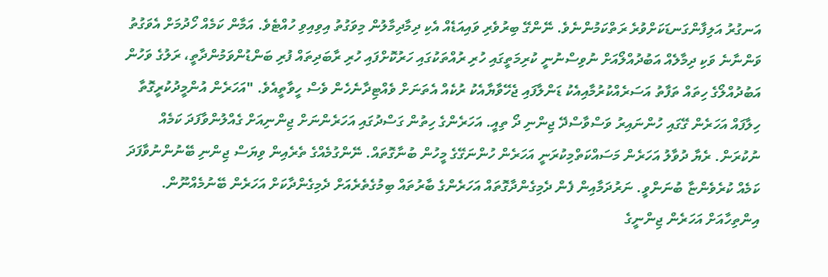އަނގުރު އަލިފާންގަނޑަކަށްވުރެ ރަތްކަމުންނެވެ. ނޭންގޭ ބިރުވެރި ވައިއަޑެއް އެކި ދިމާދިމާލުން މިވަގުތު އިވިއިވި ހުއްޓެވެ. އަމާން ކަމެއް ހޯދުމަށް އެވަގުތު ވަންނާނެ ވަކި ދިމާލެއް އަބުދުއްލޯއަށް ނުވިސްނުނީ ކުރިމަތީގައި ހުރި ރުއްތަކުގައި ހަރުކޮށްފައި ހުރި ރާބަދިތައް ފުރި ބަންޑުންވަމުންދާތީ، ރަލުގެ ވަހުން އަބުދުއްލޯގެ ހިތައް ތަފާތު އަސަރެއްކުރުމާއިއެކު ޑަންލާފައި ޖެހޭވާޔާއެކު ރުކެއް އެތަނަށް ވެއްޓިދާނެހެން ވެސް ހީވާތީއެވެ. "އަހަރެން އުންމީދުކުރީގޮތާ ހިލާފައް އަހަރެން ގޭގައި ހުންނައިރު ވަސްވާސްދޭ ޖިންނި ދޯ ތިއީ. އަހަރެންގެ ހިތުން ގަސްދުގައި އަހަރެންނަށް ޖިންނިއަށް ގެއްލުންވާފަދަ ކަމެއް ނުކުރަން. ރެޔާ ދުވާލު އަހަރެން މަސައްކަތްމިކުރަނީ އަހަރެން ހުންނަގޭގެ މީހުން ބުނާގޮތައް. ނޭންގުމެއްގެ ތެރެއިން ވިޔަސް ޖިންނި ބޭނުންނުވާފަދަ ކަމެއް ކުރެވެންޏާ ބުނަންވީ. ނަރުދަމާއިން ފެން ދެމިގެންދާގޮތައް އަހަރެންގެ ބާރުތައް ބިމުގެތެރެއަށް ދެމިގެންދާކަށް އަހަރެން ބޭނުމެއްނޫން. އިންތިހާއަށް އަހަރެން ޖިންނީގެ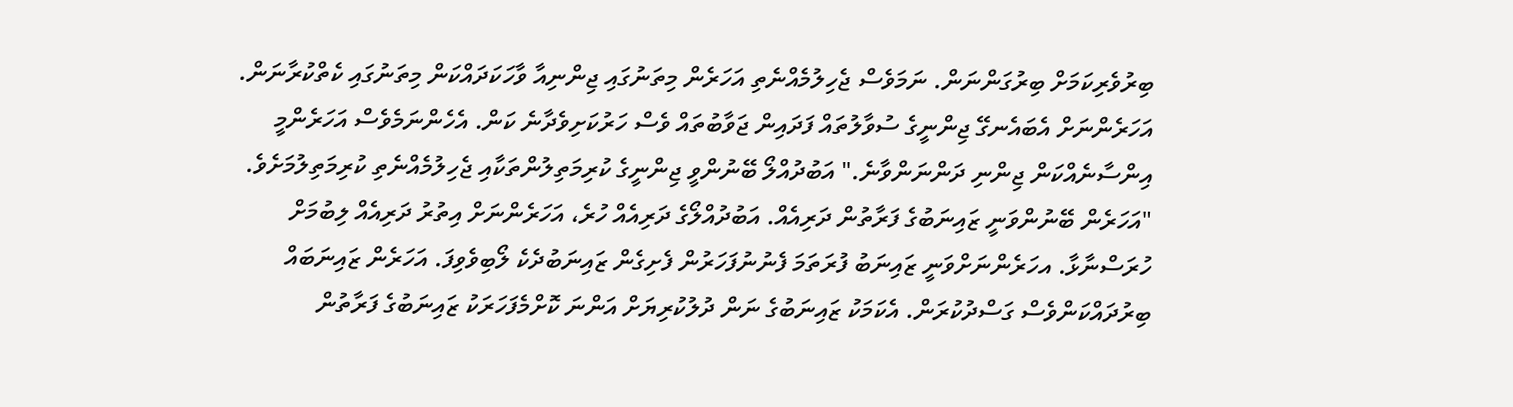ބިރުވެރިކަމަށް ބިރުގަންނަން. ނަމަވެސް ޖެހިލުމެއްނެތި އަހަރެން މިތަނުގައި ޖިންނިއާ ވާހަކަދައްކަން މިތަނުގައި ކެތްކުރާނަން. އަހަރެންނަށް އެބައެނގޭ ޖިންނީގެ ސުވާލުތައް ފަދައިން ޖަވާބުތައް ވެސް ހަރުކަށިވެދާނެ ކަން. އެހެންނަމެވެސް އަހަރެންމީ އިންސާނެއްކަން ޖިންނި ދަންނަންވާނެ." އަބުދުއްލޯ ބޭނުންވީ ޖިންނީގެ ކުރިމަތިލުންތަކާއި ޖެހިލުމެއްނެތި ކުރިމަތިލުމަށެވެ. "އަހަރެން ބޭނުންވަނީ ޒައިނަބުގެ ފަރާތުން ދަރިއެއް. އަބުދުއްލޯގެ ދަރިއެއް ހުރެ، އަހަރެންނަށް އިތުރު ދަރިއެއް ލިބުމަށް ހުރަސްނާޅާ. އހަރެންނަށްވަނީ ޒައިނަބު ފުރަތަމަ ފެނުނުފަހަރުން ފެށިގެން ޒައިނަބުދެކެ ލޯބިވެވިފަ. އަހަރެން ޒައިނަބައް ބިރުދައްކަންވެސް ގަސްދުކުރަން. އެކަމަކު ޒައިނަބުގެ ނަން ދުލުކުރިޔަށް އަންނަ ކޮށްމެފަހަރަކު ޒައިނަބުގެ ފަރާތުން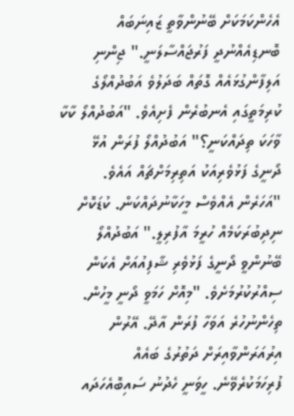އެހެންކަމަކަށް ބޭނުންވާތީ ޒައިނަބައް ބޮނޑިއެއްނުދީ ފަރުޖައްސާލަނީ." ޖިންނި އަލިފާންގުޅައެއް ގޮތައް ބަދަލުވެ އަބުދުއްލޯގެ ކުރިމަތީގައި އެނބުރެން ފެށިއެވެ. "އަބުދުއްލޯ ކާކާ ވާހަކަ ތިދައްކަނީ؟" އަބުދުއްލޯ ފުރަން އުޅޭ ދޯނީގެ ފަޅުވެރިއަކު އަތިރިމަށްޗައް އައެވެ. "އަހަރެން އެއްވެސް މީހަކާނުދައްކަން. ކުޑަކޮށް ނިދިބުރަކަމެއް ހުރީމަ އާފުރިލީ." އަބުދުއްލޯ ބޭނުންވީ ދޯނީގެ ފަޅުވެރި ޝާފިއުއަށް އެކަން ސިއްރުކުރުމަށެވެ. "މިއޮށް ހަމަވީ ދޯނީ މީހުން. ތިހެންނުހުރެ އަވަހާ ފުރަން އާދޭ. އޭރުން އިރުއަރަންވާއިރަށް ދަތުރުގެ ބައެއް ފުރިހަމަކުރެވޭނެ. ހީވަނީ ހެދުނު ސައިބޮއެހަދައ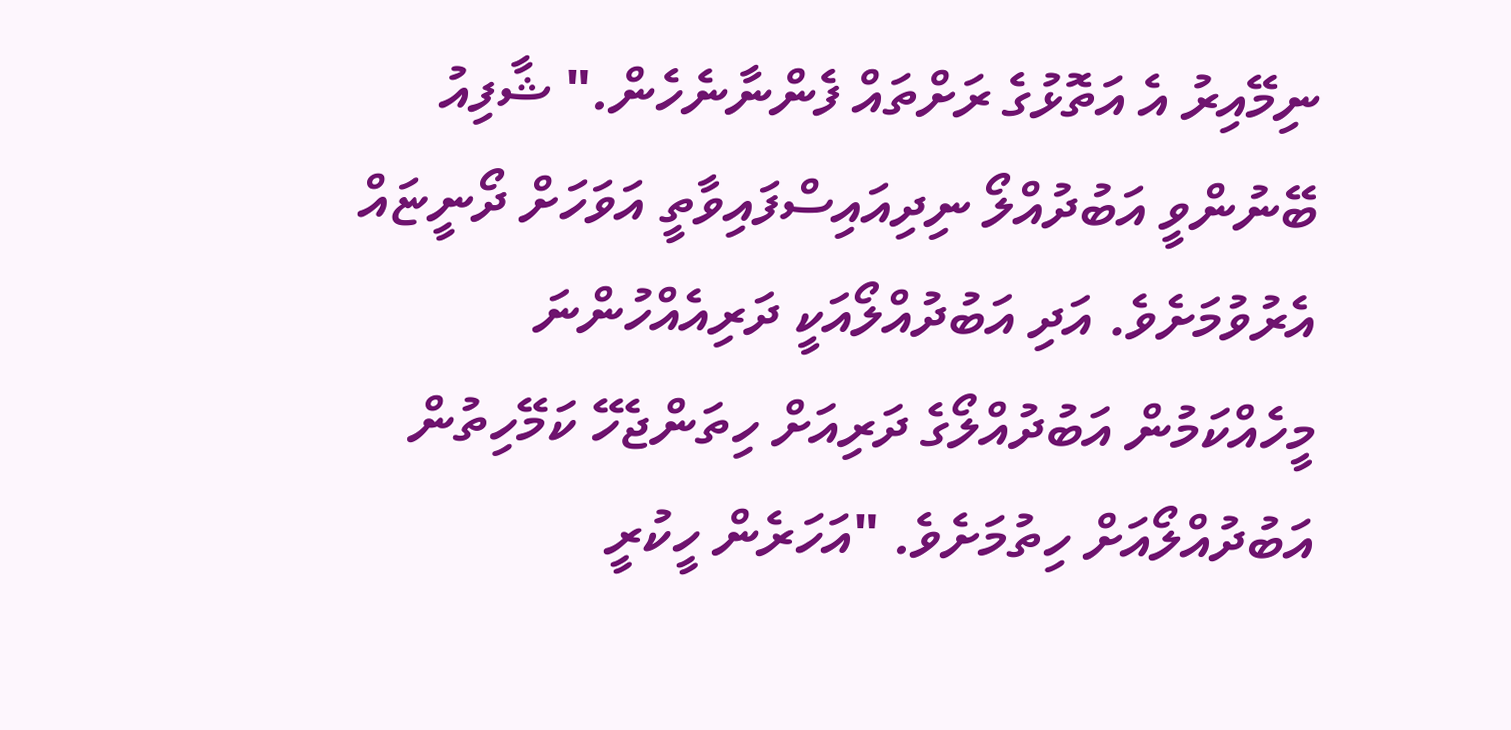ނިމޭއިރު އެ އަތޮޅުގެ ރަށްތައް ފެންނާނެހެން." ޝާފިއު ބޭނުންވީ އަބުދުއްލޯ ނިދިއައިސްފައިވާތީ އަވަހަށް ދޯނީޏައް އެރުވުމަށެވެ. އަދި އަބުދުއްލޯއަކީ ދަރިއެއްހުންނަ މީހެއްކަމުން އަބުދުއްލޯގެ ދަރިއަށް ހިތަންޖެހޭ ކަމޭހިތުން އަބުދުއްލޯއަށް ހިތުމަށެވެ. "އަހަރެން ހީކުރީ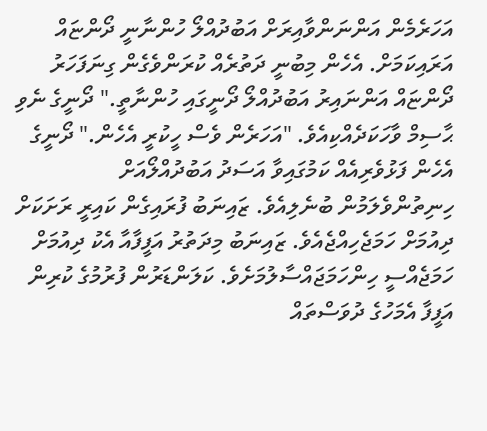އަހަރެމެން އަންނަންވާއިރަށް އަބުދުއްލޯ ހުންނާނީ ދޯންޏައް އަރައިކަމަށް. އެހެން މިބުނީ ދަތުރެއް ކުރަންވެގެން ގިނަފަހަރު ދޯންޏައް އަންނައިރު އަބުދުއްލޯ ދޯނީގައި ހުންނާތީ." ދޯނީގެ ނެވި ޙާސިމް ވާހަކަދެއްކިއެވެ. "އަހަރެން ވެސް ހީކުރީ އެހެން." ދޯނީގެ އެހެން ފަޅުވެރިއެއް ކަމުގައިވާ އަސަދު އަބުދުއްލޯއަށް ހިނިތުންވެލަމުން ބުނެލިއެވެ. ޒައިނަބު ފުރައިގެން ކައިރީ ރަށަކަށް ދިއުމަށް ހަމަޖެހިއްޖެއެވެ. ޒައިނަބު މިދަތުރު އަފީފާއާ އެކު ދިއުމަށް ހަމަޖެއްސީ ހިންހަމަޖައްސާލުމަށެވެ. ކަލަންޑަރުން ފުރުމުގެ ކުރިން އަފީފާ އެމަހުގެ ދުވަސްތައް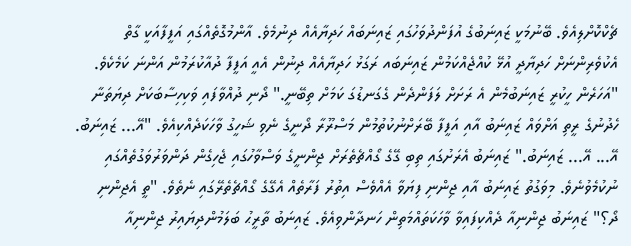ޗެކްކޮށްލިއެވެ. ބޭނުމަކީ ޒައިނަބުގެ އުފަންދުވަހުގައި ޒައިނަބައް ހަދިޔާއެއް ދިނުމެވެ. އާންމުގޮތެއްގައި އަފީފާއަކީ ގާތް އެކުވެރިންނަށް ހަދިޔާދީ އުޅޭ ކުއްޖެއްކަމުން ޒައިނަބައ ރަގަޅު ހަދިޔާއެއް ދިނުން އެއީ އަފީފާ ދުއާކުރަމުން އަންނަ ކަމެކެވެ. "އަހަރެން ހީކުރީ ޒައިނަބުމެން އެ ރަށަށް ލަފަންދެން ގެގަނޑުގަ ކަމަށް ތިބޭނީ." ދޯނި ދުއްވާފައި ވަކިހިސާބަކަށް ދިޔަތަނާ ހެދުނުގެ ރީތި އަށްވައް ޒައިނަބު އާއި އަފީފާ ބޭރަށްނުކުތުމުން މަސްރޫރާ ދޯނީގެ ނެވި ޝަހީގު ވާހަކަދެއްކިއެވެ. "އޭ... ޒައިނަބު. އޭ... އޭ... ޒައިނަބު." ޒައިނަބު އެރަށުގައި ތިބި ގޭގެ ގޯއްޗެތެރަށް ޖިންނީގެ ވަސްވާހުގައި ޖެހިގެން ދަންވަރުވަގުތެއްގައި ނުކުމެވުނެވެ. މިވަގުތު ޒައިނަބު އާއި ޖިންނި ފިޔަވާ އެއްވެސް އިތުރު ފަރާތެއް އެގޭގެ ގޯއްޗެތެރޭގައި ނެތެވެ. "ތީ އެޖިންނި ދޯ؟" ޒައިނަބު ޖިންނިއާ ދެއްކިފައިވާ ވާހަކަތައްމަތިން ހަނދާންވިއެވެ. ޒައިނަބު ތާރީޙު ބަލަމުންދިޔައިރު ޖިންނިއާ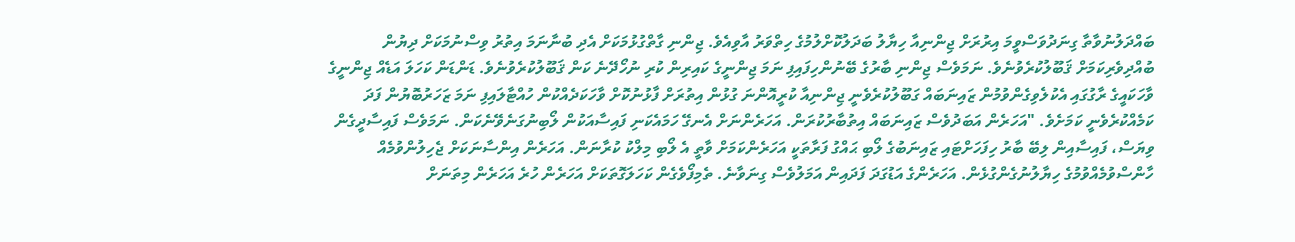ބައްދަލުނުވާތާ ގިނަދުވަސްވީމަ އިރުރަށް ޖިންނިއާ ހިޔާލު ބަދަލުކޮށްލުމުގެ ހިތްވަރު އާވިއެވެ. ޖިންނި ގާތްގުޅުމަކަށް އެދި ބުނާނަމަ އިތުރު ވިސްނުމަކަށް ދިޔުން ބުއްދިވެރިކަމަށް ޤަބޫލުކުރެވުނެވެ. ނަމަވެސް ޖިންނި ބާރުގެ ބޭނުންހިފައިފި ނަމަ ޖިންނީގެ ކައިރިން ކުރި ނުހޯދޭނެ ކަން ޤަބޫލުކުރެވުނެވެ. ޑަންޑަން ކަހަލަ އަޑެއް ޖިންނީގެ ވާހަކައީގެ ރާގުގައި އެކުލެވިގެންވުމުން ޒައިނަބައް ގަބޫލުކުރެވެނީ ޖިންނިއާ ކުރީއޮންނަ ގުޅުން އިތުރަށް ފާޅުނުކޮށް ވާހަކަދެއްކުން ހުއްޓާލައިފި ނަމަ ޒަހަރުބޮޔުން ފަދަ ކަމެއްކުރެވެނީ ކަމަށެވެ. "އަހަރެން އަބަދުވެސް ޒައިނަބައް އިތުބާރުކުރަން. އަހަރެންނަށް އެނގޭ ހަމައެކަނި ފައިސާއަކުން ލޯބިނުގަނެވޭނެކަން. ނަމަވެސް ފައިސާދީގެން ވިޔަސް، ފައިސާއިން ލިބޭ ބާރު ހިފަހަށްޓައި ޒައިނަބުގެ ލޯބި ޙައްގު ފަރާތަކީ އަހަރެންކަމަށް ވާތީ އެ ލޯބި މިލްކު ކުރާނަން. އަހަރެން އިންސާނަކަށް ޖެހިލުންވުމެއް ހާންސްވުމެއްވުމުގެ ހިޔާލުނުގެންގުޅެން. އަހަރެންގެ އަޑުގަދަ ފަދައިން އަމަލުވެސް ގިނަވާނެ. ތެމިފޯވެގެން ކަހަލަގޮތަކަށް އަހަރެން ހުރެ އަހަރެން މިތަނަށް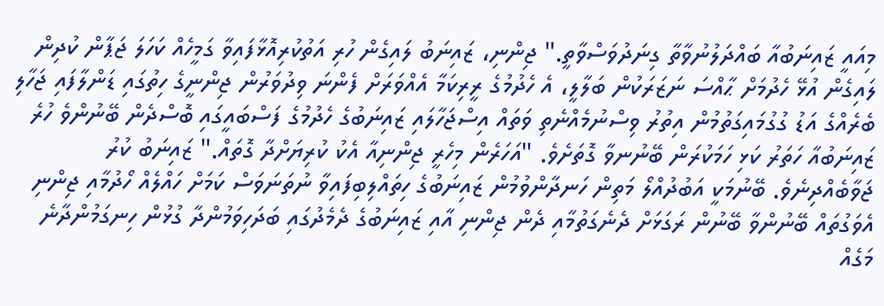މިއައީ ޒައިނަބުއާ ބައްދަލުނުވާތާ ގިނަދުވަސްވާތީ." ޖިންނި، ޒައިނަބު ލައިގެން ހުރި އަތުކުރިއޮޅާފައިވާ ގަމީހެއް ކަހަލަ ޖަޕާން ކުދިން ލައިގެން އުޅޭ ހެދުމަށް ޙާއްސަ ނަޒަރަކުން ބަލާލީ، އެ ހެދުމުގެ ރީރިކަމާ އެއްވަރަށް ފެންނަ ވިދުވަރުން ޖިންނީގެ ހިތުގައި ޑަންލާފައި ޖަހާލި ބެރެއްގެ އަޑު ގުގުމައިގަތުމުން އިތުރު ވިސްނުމެއްނެތި ވަތައް އިސްޖަހާލައި ޒައިނަބުގެ ހެދުމުގެ ފަސްބައީގައި ބޮސްދެން ބޭނުންވެ ހުރެ ޒައިނަބުއާ ހަތަރު ކަޅި ހަމަކުރަން ބޭނުނވާ ގޮތަށެވެ. "އަހަރެން މިހެރީ ޖިންނިއާ އެކު ކުރިޔަށްދާ ގޮތައް." ޒައިނަބު ކުރު ޖަވާބެއްދިނެވެ. ބޭނުމަކީ އަބުދުއްލޯ މަތިން ހަނދާންވުމުން ޒައިނަބުގެ ހިތައްލިބިފައިވާ ނުތަނަވަސް ކަމަށް ހައްލެއް ހޯދުމާއި ޖިންނި އެވަގުތައް ބޭނުންވާ ބޭނުން ރަގަޅަށް ދެނެގަތުމާއި ދެން ޖިންނި އާއި ޒައިނަބުގެ ދެމެދުގައި ބަދަހިވަމުންދާ ގުޅުން ހިނގަމުންދާނެ މަގެއް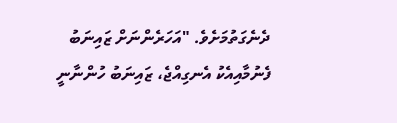ދެނެގަތުމަށެވެ. "އަހަރެންނަށް ޒައިނަބު ފެނުމާއިއެކު އެނގިއްޖެ، ޒައިނަބު ހުންނާނީ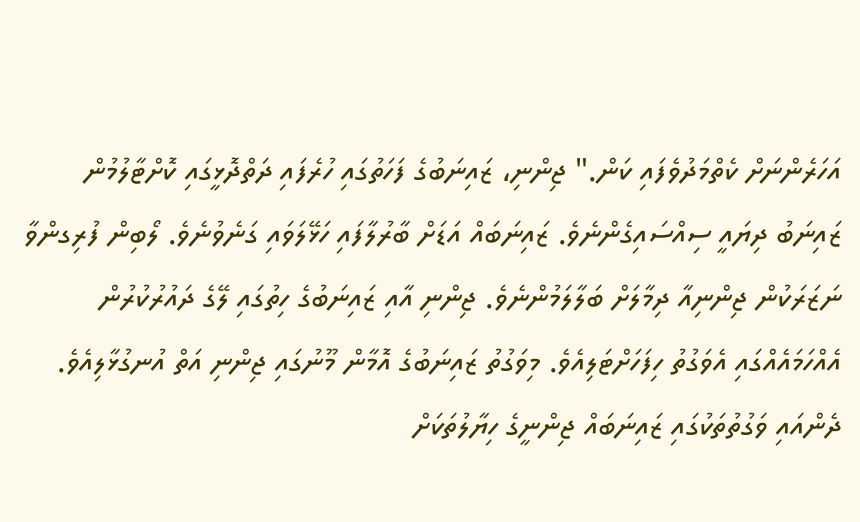އަހަރެންނަށް ކެތްމަދުވެފައި ކަން." ޖިންނި، ޒައިނަބުގެ ފަހަތުގައި ހުރެފައި ދަތްދޮޅީގައި ކޮށްޓާލުމުން ޒައިނަބު ދިޔައީ ސިއްސައިގެންނެވެ. ޒައިނަބައް އަޑަށް ބާރުލާފައި ހަޅޭލަވައި ގަނެވުނެވެ. ލޯބިން ފުރިގންވާ ނަޒަރަކުން ޖިންނިއާ ދިމާލަށް ބަލާލަމުންނެވެ. ޖިންނި އާއި ޒައިނަބުގެ ހިތުގައި ލޭގެ ދައުރުކުރުން އެއްހަމައެއްގައި އެވަގުތު ހިފަހަށްޓަލިއެވެ. މިވަގުތު ޒައިނަބުގެ އޮމާން މޫނުގައި ޖިންނި އަތް އުނގުޅާލިއެވެ. ދެންއައި ވަގުތުތަކުގައި ޒައިނަބައް ޖިންނީގެ ހިޔާލުތަކަށް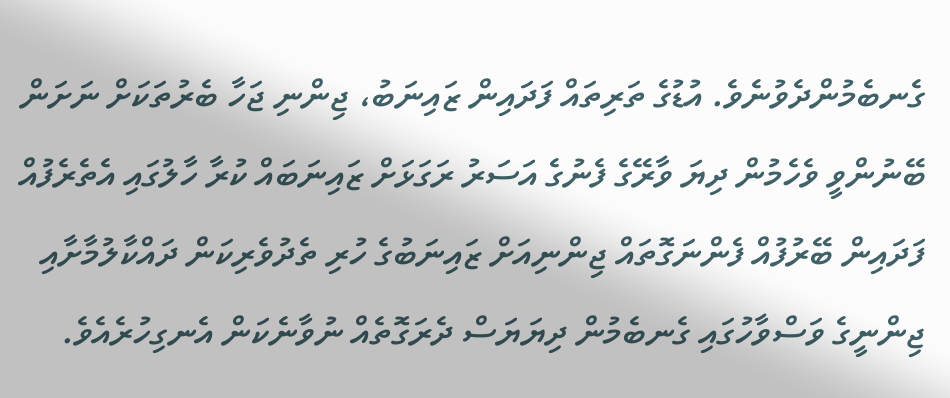ގެނބެމުންދެވުނެވެ. އުޑުގެ ތަރިތައް ފަދައިން ޒައިނަބު، ޖިންނި ޖަހާ ބެރުތަކަށް ނަށަން ބޭނުންވީ ވެހެމުން ދިޔަ ވާރޭގެ ފެނުގެ އަސަރު ރަގަޅަށް ޒައިނަބައް ކުރާ ހާލުގައި އެތެރެފުއް ފަދައިން ބޭރުފުއް ފެންނަގޮތައް ޖިންނިއަށް ޒައިނަބުގެ ހުރި ތެދުވެރިކަން ދައްކާލުމާށާއި ޖިންނީގެ ވަސްވާހުގައި ގެނބެމުން ދިޔަޔަސް ދެރަގޮތެއް ނުވާނެކަން އެނގިހުރެއެވެ.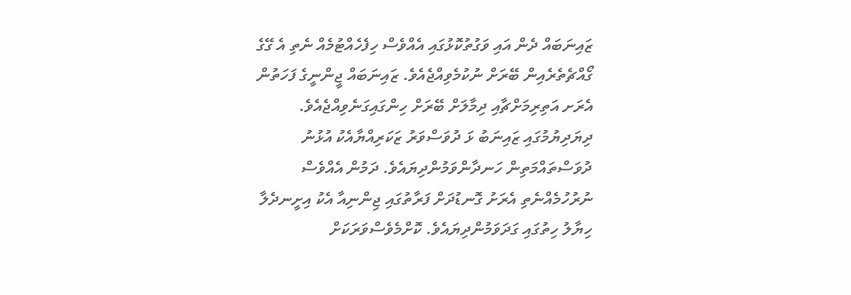ޒައިނަބައް ދެން އައި ވަގުތުކޮޅުގައި އެއްވެސް ހިފެހެއްޓުމެއް ނެތި އެ ގޭގެ ގޯއްޗެތެރެއިން ބޭރަށް ނުކުމެވިއްޖެއެވެ. ޒައިނަބައް ޖީންނީގެ ފަހަތުން އެރަށ އަތިރިމަށްޗާއި ދިމާލަށް ބޭރަށް ހިންގައިގަނެވިއްޖެއެވެ. ދިޔަދިޔުމުގައި ޒައިނަބު ޅަ ދުވަސްވަރު ޒަކަރިއްޔާއެކު އުޅުނު ދުވަސްތައްމަތިން ހަނދާންވަމުންދިޔައެވެ. ދަމުން އެއްވެސް ނުރުހުމެއްނެތި އެރަށު ގޮނޑުދަށް ފަރާތުގައި ޖިންނިއާ އެކު އިށީނދެލާ ހިޔާލު ހިތުގައި ގަދަވަމުންދިޔައެވެ. ކޮށްމެވެސްވަރަކަށް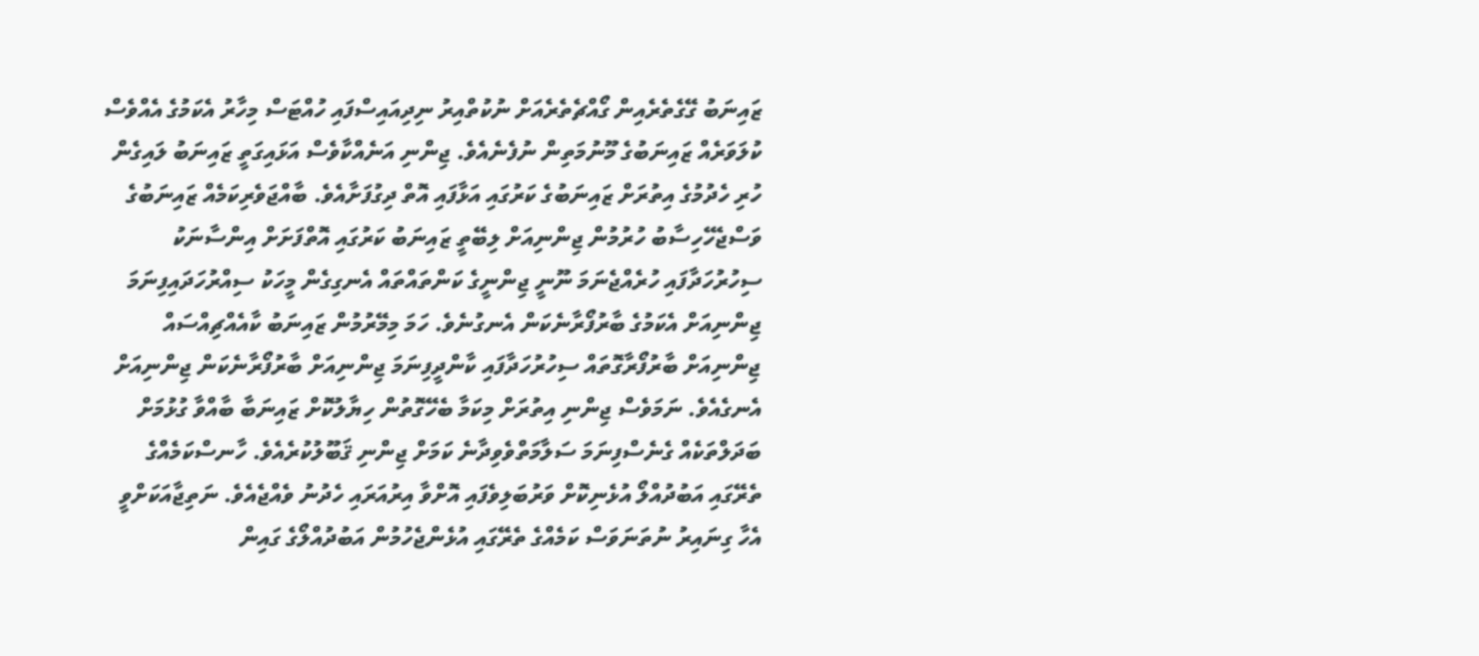ޒައިނަބު ގޭގެތެރެއިން ގޯއްޗެތެރެއަށް ނުކުތްއިރު ނިދިއައިސްފައި ހުއްޓަސް މިހާރު އެކަމުގެ އެއްވެސް ކުލަވަރެއް ޒައިނަބުގެ މޫނުމަތިން ނުފެނެއެވެ. ޖިންނި އަނެއްކާވެސް އަޅައިގަތީ ޒައިނަބު ލައިގެން ހުރި ހެދުމުގެ އިތުރަށް ޒައިނަބުގެ ކަރުގައި އަޅާފައި އޮތް ދިގުފަށާއެވެ. ބާއްޖަވެރިކަމެއް ޒައިނަބުގެ ވަސްޖެހޭހިސާބު ހުރުމުން ޖިންނިއަށް ލިބޭތީ ޒައިނަބު ކަރުގައި އޮތްފަށަށް އިންސާނަކު ސިހުރުހަދާފައި ހުރެއްޖެނަމަ ނޫނީ ޖިންނީގެ ކަންތައްތައް އެނގިގެން މީހަކު ސިއްރުހަދައިފިނަމަ ޖިންނިއަށް އެކަމުގެ ބާރުފޯރާނެކަން އެނގުނެވެ. ހަމަ މިމޭރުމުން ޒައިނަބު ކާއެއްޗިއްސައް ޖިންނިއަށް ބާރުފޯރާގޮތައް ސިހުރުހަދާފައި ކާންދީފިނަމަ ޖިންނިއަށް ބާރުފޯރާނެކަން ޖިންނިއަށް އެނގެއެވެ. ނަމަވެސް ޖިންނި އިތުރަށް މިކަމާ ބެހޭގޮތުން ހިޔާލުކޮށް ޒައިނަބާ ބާއްވާ ގުޅުމަށް ބަދަލްތަކެއް ގެނެސްފިނަމަ ސަލާމަތްވެވިދާނެ ކަމަށް ޖިންނި ޤަބޫލުކުރެއެވެ. ހާނސްކަމެއްގެ ތެރޭގައި އަބުދުއްލޯ އުޅެނިކޮށް ވަރުބަލިވެފައި އޮށްވާ އިރުއަރައި ހެދުނު ވެއްޖެއެވެ. ނަތިޖާއަކަށްވީ އެހާ ގިނައިރު ނުތަނަވަސް ކަމެއްގެ ތެރޭގައި އުޅެންޖެހުމުން އަބުދުއްލޯގެ ގައިން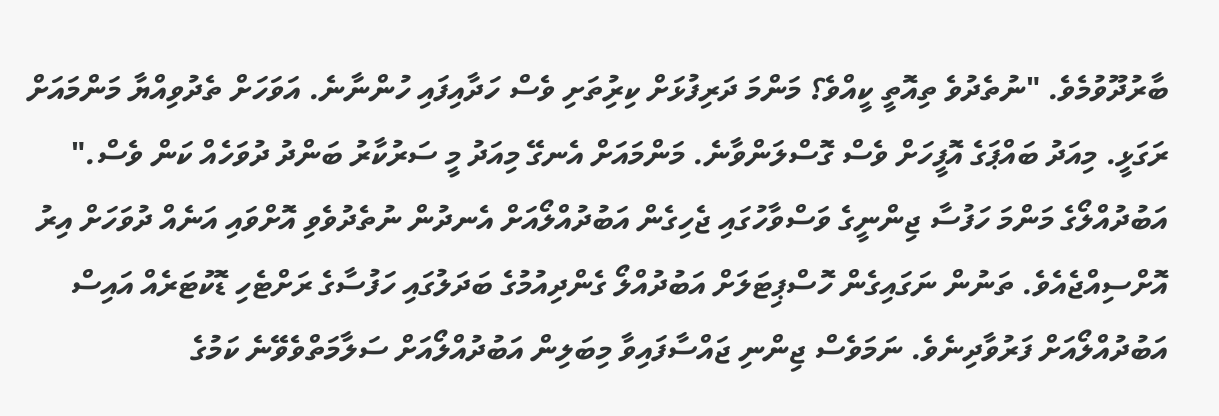ބާރުދޫވުމެވެ. "ނުތެދުވެ ތިއޮތީ ކީއްވެ؟ މަންމަ ދަރިފުޅަށް ކިރުިތަށި ވެސް ހަދާއިފައި ހުންނާނެ. އަވަހަށް ތެދުވިއްޔާ މަންމައަށް ރަގަޅީ. މިއަދު ބައްޕަގެ އޮފީހަށް ވެސް ގޮސްލަންވާނެ. މަންމައަށް އެނގޭ މިއަދު މީ ސަރުކާރު ބަންދު ދުވަހެއް ކަން ވެސް." އަބުދުއްލޯގެ މަންމަ ހަފުސާ ޖިންނީގެ ވަސްވާހުގައި ޖެހިގެން އަބުދުއްލޯއަށް އެނދުން ނުތެދުވެވި އޮށްވައި އަނެއް ދުވަހަށް އިރު އޮށްސިއްޖެއެވެ. ތަނުން ނަގައިގެން ހޮސްޕިޓަލަށް އަބުދުއްލޯ ގެންދިއުމުގެ ބަދަލުގައި ހަފުސާގެ ރަށްޓެހި ޑޮކުޓަރެއް އައިސް އަބުދުއްލޯއަށް ފަރުވާދިނެވެ. ނަމަވެސް ޖިންނި ޖައްސާފައިވާ މިބަލިން އަބުދުއްލޯއަށް ސަލާމަތްވެވޭނެ ކަމުގެ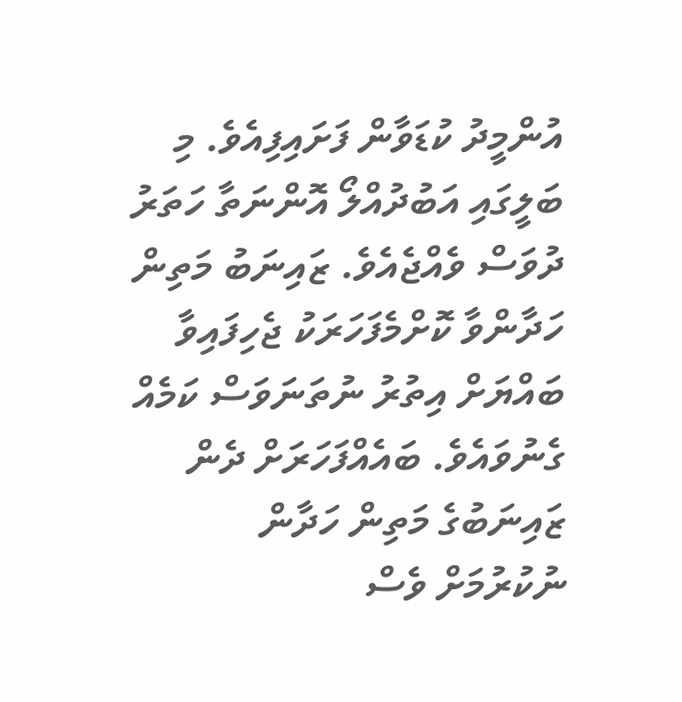އުންމީދު ކުޑަވާން ފަށައިފިއެވެ. މި ބަލީގައި އަބުދުއްލޯ އޮންނަތާ ހަތަރު ދުވަސް ވެއްޖެއެވެ. ޒައިނަބު މަތިން ހަދާންވާ ކޮށްމެފަހަރަކު ޖެހިފައިވާ ބައްޔަށް އިތުރު ނުތަނަވަސް ކަމެއް ގެނުވައެވެ. ބައެއްފަހަރަށް ދެން ޒައިނަބުގެ މަތިން ހަދާން ނުކުރުމަށް ވެސް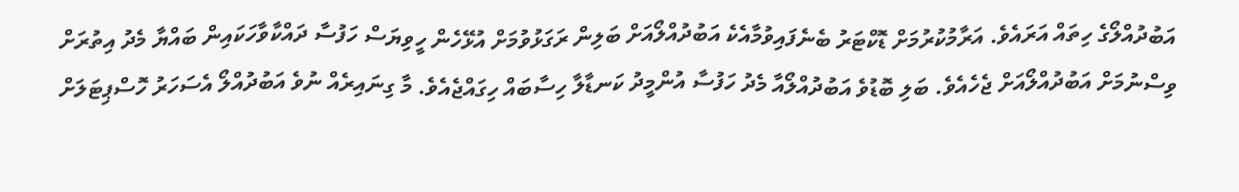އަބުދުއްލޯގެ ހިތައް އަރައެވެ. އަރާމުކުރުމަށް ޑޮކްޓަރު ބެނެފައިވުމާއެކެ އަބުދުއްލޯއަށް ބަލިން ރަގަޅުވުމަށް އުޅޭހެން ހީވިޔަސް ހަފުސާ ދައްކާވާހަކައިން ބައްޔާ މެދު އިތުރަށް ވިސްނުމަށް އަބުދުއްލޯއަށް ޖެހެއެވެ. ބަލި ބޮޑުވެ އަބުދުއްލޯއާ މެދު ހަފުސާ އުންމީދު ކަނޑާލާ ހިސާބައް ހިގައްޖެއެވެ. މާ ގިނައިރެއް ނުވެ އަބުދުއްލޯ އެސަހަރު ހޮސްޕިޓަލަށް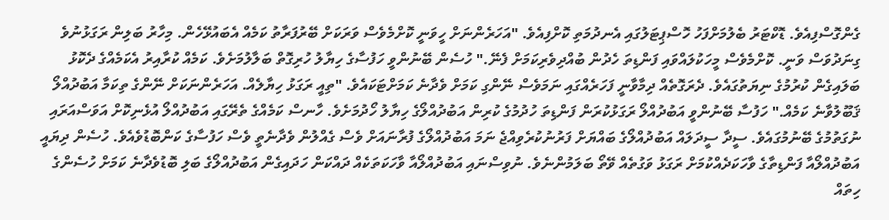ގެންގޮސްފިއެވެ. ޑޮކްޓަރު ބެލުމަށްފަހު ހޮސްޕިޓަލުގައި އެނދުމަތި ކޮށްފިއެވެ. "އަހަރެންނަށް ހީވަނީ ކޮށްމެވެސް ވަރަކަށް ބޭރުފަރާތު ކަމެއް އެބައުޅޭހެން. މިހާރު ބަލިން ރަގަޅުނުވެ ގިނަދުވަސް ވަނީ. ކޮށްމެވެސް މީހަކުލައްވައި ފަންޑިތަ ހެދުން ބުއްދިވެރިކަމަށް ފެނޭ." ހުސެން ބޭނުންވީ ހަފުސާގެ ހިޔާލު ހުރިގޮތް ބަލާލުމަށެވެ. ކަމެއް ކުރާއިރު އެކަމެއްގެ ދެކޮޅު ބަލައިގެން ކުރުމުގެ ނިޔަތުގައެވެ. ދެރަގޮތެއް ދިމާވާނީ ފަހަރެއްގައި ނަމަވެސް ނޭންގި ކަމަށް ވެދާނެ ކަމަށްޓަކައެވެ. "ތިއީ ރަގަޅު ހިޔާލެއް. އަހަރެންނަކަށް ނޭންގެ ތިކަމާ އަބުދުއްލޯ ޤަބޫލުވާނެ ކަމެއް." ހަފުސާ ބޭނުންވީ އަބުދުއްލޯ ރަގަޅުކުރަން ފަންޑިތަ ހުދުމުގެ ކުރިން އަބުދުއްލޯގެ ހިޔާލު ހޯދުމަށެވެ. ހާނސް ކަމެއްގެ ތެރޭގައި އަބުދުއްލޯ އުޅެނިކޮށް އަވަސްއަރައި ނުގަތުމުގެ ބޭނުމުގައެވެ. ސީދާ ސީދަލައް އަބުދުއްލޯގެ ބައްޔަށް ފަރުނުކުރެވިއްޖެ ނަމަ އަބުދުއްލޯގެ ފުރާނައަށް ވެސް ގެއްލުން ވެދާނެތީ ވެސް ހަފުސާގެ ކަންބޮޑުވެއެވެ. ހުސެން ދިޔައީ އަބުދުއްލޯއާ ފަންޑިތާގެ ވާހަކަދެއްކުމަށް ރަގަޅު ވަގުތެއް ވޭތޯ ބަލަމުންނެވެ. ނުވިސްނައި އަބުދުއްލޯއާ ވާހަކަތަކެއް ދައްކަން ހަދައިގެން އަބުދުއްލޯގެ ބަލި ބޮޑުވެދާނެ ކަމަށް ހުސެންގެ ހިތައް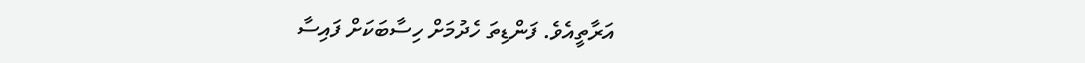އަރާތީއެވެ. ފަންޑިތަ ހެދުމަށް ހިސާބަކަށް ފައިސާ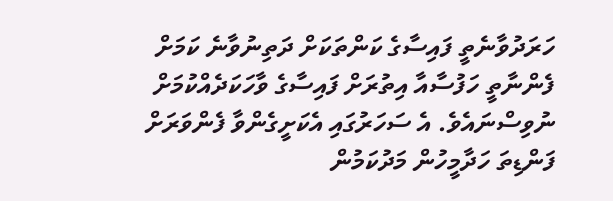ހަރަދުވާނެތީ ފައިސާގެ ކަންތަކަށް ދަތިނުވާނެ ކަމަށް ފެންނާތީ ހަފުސާއާ އިތުރަށް ފައިސާގެ ވާހަކަދެއްކުމަށް ނުވިސްނައެވެ. އެ ސަހަރުގައި އެކަށީގެންވާ ފެންވަރަށް ފަންޑިތަ ހަދާމީހުން މަދުކަމުން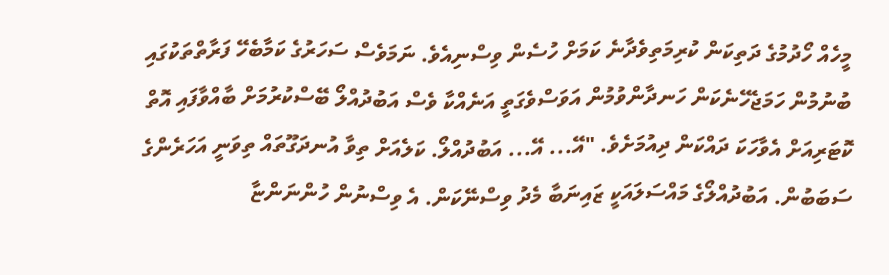މީހެއް ހޯދުމުގެ ދަތިކަން ކުރިމަތިވެދާނެ ކަމަށް ހުސެން ވިސްނިއެވެ. ނަމަވެސް ސަހަރުގެ ކަމާބެހޭ ފަރާތްތަކުގައި ބުނުމުން ހަމަޖެހޭނެކަން ހަނދާންވުމުން އަވަސްވެގަތީ އަނެއްކާ ވެސް އަބުދުއްލޯ ބޭސްކުރުމަށް ބާއްވާފައި އޮތް ކޮޓަރިއަށް އެވާހަކަ ދައްކަން ދިއުމަށެވެ. "އޭ... އޭ... އަބުދުއްލޯ. ކަލެއަށް ތިވާ އުނދަގޫތައް ތިވަނީ އަހަރެންގެ ސަބަބުން. އަބުދުއްލޯގެ މައްސަލައަކީ ޒައިނަބާ މެދު ވިސްނޭކަން. އެ ވިސްނުން ހުންނަންޏާ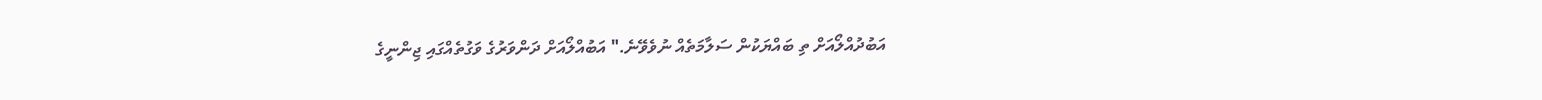އަބުދުއްލޯއަށް ތި ބައްޔަކުން ސަލާމަތެއް ނުވެވޭނެ." އަބުއްލޯއަށް ދަންވަރުގެ ވަގުތެއްގައި ޖިންނީގެ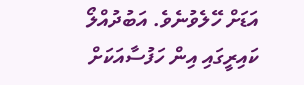އަޑަށް ހޭލެވުނެވެ. އަބުދުއްލޯ ކައިރީގައި އިން ހަފުސާއަކަށް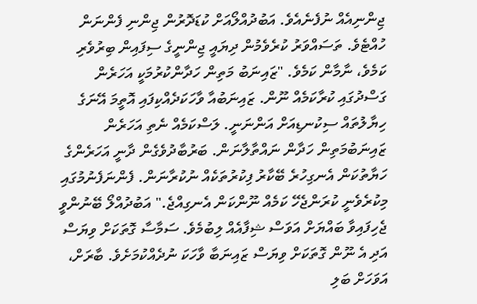ޖިންނިއެއް ނުފެނެއެވެ. އަބުދުއްލޯއަށް ކުޑަދޮރުން ޖިންނި ފެންނަން ހުއްޓެވެ. ތަސައްވަރު ކުރެވެމުން ދިޔައީ ޖިންނީގެ ސިފައިން ބިރުވެރި ކަމެވެ، ނާމާން ކަމެވެ. "ޒައިނަބު މަތިން ހަދާންކުރުމަކީ އަހަރެން ގަސްދުގައި ކުރާކަމެއް ނޫން. ޒައިނަބުއާ ވާހަކަދެއްކިފައި އޮތީމަ އޭނަގެ ހިޔާލުތައް ސިކުނޑިއަށް އަންނަނީ. ލަސްކަމެއް ނެތި އަހަރެން ޒައިނަބުމަތިން ހަދާން ނައްތާލާނަން. ބަރުބާދުވެގެން ދާނީ އަހަރެންގެ ހަޔާތުކަން އެނގިހުރެ ބޭކާރު ފިކުރުތަކެއް ނުކުރާނަން. ފެންނަފެނުމުގައި މިކުރެވެނީ ކުރަންޖެހޭ ކަމެއް ނޫންކަން އެނގިއްޖެ." އަބުދުއްލޯ ބޭނުންވީ ޖެހިފައިވާ ބައްޔަށް އަވަސް ޝިފާއެއް ލިބުމެވެ. ސަމާސާ ގޮތަކަށް ވިޔަސް އަދި އެ ނޫން ގޮތަކަށް ވިޔަސް ޒައިނަބާ ވާހަކަ ނުދެއްކުމަށެވެ. ބާރަށް، އަވަހަށް ބަލި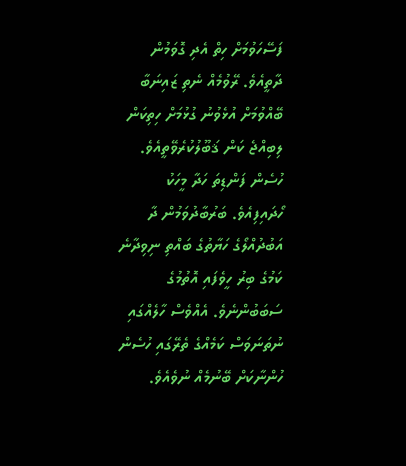ފަސޭހަވުމަށް ހިތް އެދި ގޮވަމުން ދާތީއެވެ. ރޭވުމެއް ނެތި ޒައިނަބާ ބޭއްވުމަށް އުޅެވުނު ގުޅުމަށް ހިތިކަން ލިބިއްޖެ ކަން ޤަބޫލުކުރެވޭތީއެވެ. ހުސެން ފަންޑިތަ ހަދާ މީހަކު ހޯދައިފިއެވެ. ބަރުބާދުވަމުން ދާ އަބުދުއްލޯގެ ހަޔާތުގެ ބައްތި ނިވިދާނެ ކަމުގެ ބިރު ހީވެފައި އޮތުމުގެ ސަބަބުންނެވެ. އެއްވެސް ހާލެއްގައި ނުތަނަވަސް ކަމެއްގެ ތެރޭގައި ހުސެން ހުންނާކަށް ބޭނުމެއް ނުވެއެވެ.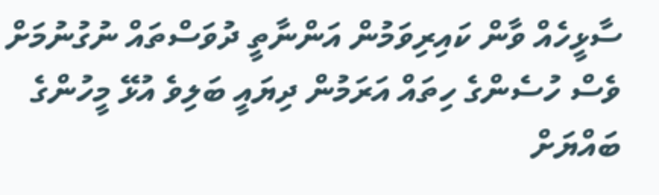ސާޅީހެއް ވާން ކައިރިވަމުން އަންނާތީ ދުވަސްތައް ނުގުނުމަށް ވެސް ހުސެންގެ ހިތައް އަރަމުން ދިޔައީ ބަލިވެ އުޅޭ މީހުންގެ ބައްޔަށް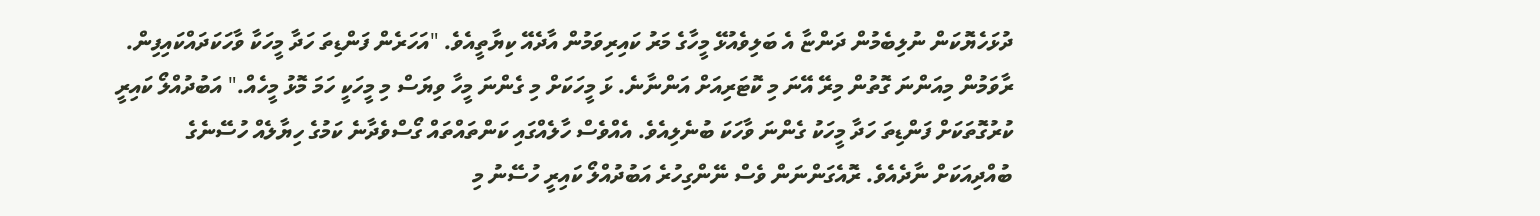ދުޅަހެޔޮކަން ނުލިބެމުން ދަންޏާ އެ ބަލިވެއުޅޭ މީހާގެ މަރު ކައިރިވަމުން އާދެއޭ ކިޔާތީއެވެ. "އަހަރެން ފަންޑިތަ ހަދާ މީހަކާ ވާހަކަދައްކައިފިން. ރާވަމުން މިއަންނަ ގޮތުން މިރޭ އޭނަ މި ކޮޓަރިއަށް އަންނާނެ. ޅަ މީހަކަށް މި ގެންނަ މީހާ ވިޔަސް މި މީހަކީ ހަމަ މޮޅު މީހެއް." އަބުދުއްލޯ ކައިރީ ކުރުގޮތަކަށް ފަންޑިތަ ހަދާ މީހަކު ގެންނަ ވާހަކަ ބުނެލިއެވެ. އެއްވެސް ހާލެއްގައި ކަންތައްތައް ގޯސްވެދާނެ ކަމުގެ ހިޔާލެއް ހުސޭނެގެ ބުއްދިއަކަށް ނާދެއެވެ. ރޮއެގަންނަން ވެސް ނޭންގިހުރެ އަބުދުއްލޯ ކައިރީ ހުސޭނު މި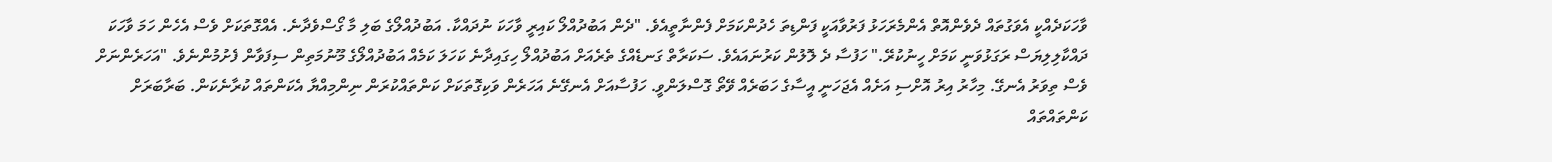ވާހަކަދެއްކީ އެވަގުތައް ދެވެންއޮތް އެންމެރަހަޅު ފަރުވާއަކީ ފަންޑިތަ ހެދުންކަމަށް ފެންނާތީއެވެ. "ދެން އަބުދުއްލޯ ކައިރީ ވާހަކަ ނުދައްކާ. އަބުދުއްލޯގެ ބަލި މާ ގޯސްވެދާނެ. އެއްގޮތަކަށް ވެސް އެހެން ހަމަ ވާހަކަ ދައްކާލިލިޔަސް ރަގަޅުވަނީ ކަމަށް ހީނުކުރޭ." ހަފުސާ ދެ ލޮލުން ކަރުނައައެވެ. ސަކަރާތް ގަނޑެއްގެ ތެރެއަށް އަބުދުއްލޯ ހިގައިދާނެ ކަހަލަ ކަމެއް އަބުދުއްލޯގެ މޫނުމަތިން ސިފަވާން ފެށުމުންނެވެ. "އަހަރެންނަށް ވެސް ތިވަރު އެނގޭ. މިހާރު އިރު އޮށްސި އަށެއް އެޖަހަނީ އީސާގެ ހަބަރެއް ވޭތޯ ގޮސްލަންވީ. ހަފުސާއަށް އެނގޭނެ އަހަރެން ވަކިގޮތަކަށް ކަންތައްކުރަން ނިންމިއްޔާ އެކަންތައް ކުރާނެކަން. ބަރާބަރަށް ކަންތައްތައް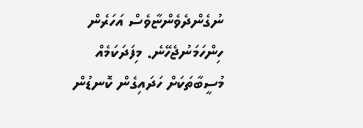ނުގެންދެވެންޏާވެސް އަހަރެން ހިންހަމަނުޖެހޭނެ. މިފަދަކަމެއް މުސީބާތަކަށް ހަދައިގެން ކޮނޑުން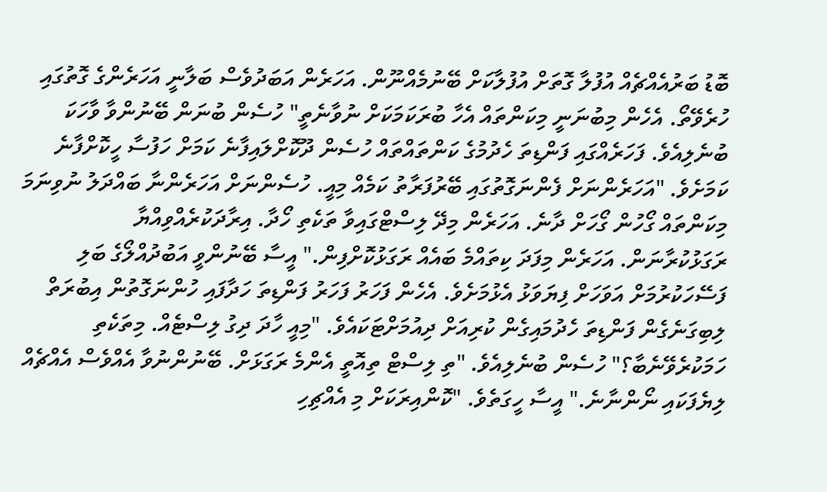ބޮޑު ބަރުއެއްޗެއް އުފުލާ ގޮތަށް އުފުލާކަށް ބޭނުމެއްނޫން. އަހަރެން އަބަދުވެސް ބަލާނީ އަހަރެންގެ ގޮތުގައި ހުރެވޭތޯ. އެހެން މިބުނަނީ މިކަންތައް އެހާ ބުރަކަމަކަށް ނުވާނެތީ" ހުސެން ބުނަން ބޭނުންވާ ވާހަކަ ބުނެލިއެވެ. ފަހަރެއްގައި ފަންޑިތަ ހެދުމުގެ ކަންތައްތައް ހުސެން ދޫކޮށްލައިފާނެ ކަމަށް ހަފުސާ ހީކޮށްފާނެ ކަމަށެވެ. "އަހަރެންނަށް ފެންނަގޮތުގައި ބޭރުފަރާތު ކަމެއް މިއީ. ހުސެންނަށް އަހަރެންނާ ބައްދަލު ނުވިނަމަ މިކަންތައް ގޯހުން ގޯހަށް ދާނެ. އަހަރެން މިދޭ ލިސްޓްގައިވާ ތަކެތި ހޯދާ. އިރާދަކުރެއްވިއްޔާ ރަގަޅުކުރާނަން. އަހަރެން މިފަދަ ކިތައްމެ ބައެއް ރަގަޅުކޮށްފިން." އީސާ ބޭނުންވީ އަބުދުއްލޯގެ ބަލި ފަސޭހަކުރުމަށް އަވަހަށް ފިޔަވަޅު އެޅުމަށެވެ. އެހެން ފަހަރު ފަހަރު ފަންޑިތަ ހަދާފައި ހުންނަގޮތުން އިބުރަތް ލިބިގަނެގެން ފަންޑިތަ ހެދުމައިގެން ކުރިއަށް ދިއުމަށްޓަކައެވެ. "މިއީ ހާދަ ދިގު ލިސްޓެއް. މިތަކެތި ހަމަކުރެވޭނެބާ؟" ހުސެން ބުނެލިއެވެ. "ތި ލިސްޓް ތިއޮތީ އެންމެ ރަގަޅަށް. ބޭނުންނުވާ އެއްވެސް އެއްޗެއް ލިޔެފަކައި ނޯންނާނެ." އީސާ ހީގަތެވެ. "ކޮންއިރަކަށް މި އެއްޗިހި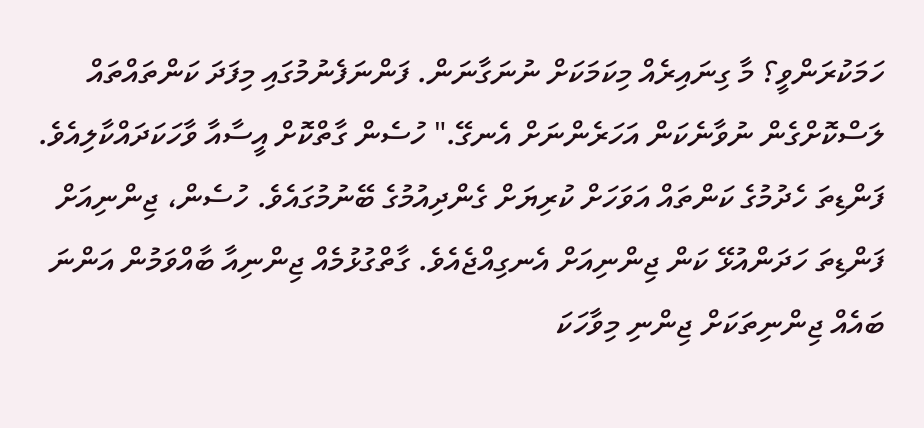ހަމަކުރަންވީ؟ މާ ގިނައިރެއް މިކަމަކަށް ނުނަގާނަން. ފަންނަފެނުމުގައި މިފަދަ ކަންތައްތައް ލަސްކޮށްގެން ނުވާނެކަން އަހަރެންނަށް އެނގޭ." ހުސެން ގާތްކޮށް އީސާއާ ވާހަކަދައްކާލިއެވެ. ފަންޑިތަ ހެދުމުގެ ކަންތައް އަވަހަށް ކުރިޔަށް ގެންދިއުމުގެ ބޭނުމުގައެވެ. ހުސެން، ޖިންނިއަށް ފަންޑިތަ ހަދަންއުޅޭ ކަން ޖިންނިއަށް އެނގިއްޖެއެވެ. ގާތްގުޅުމެއް ޖިންނިއާ ބާއްވަމުން އަންނަ ބައެއް ޖިންނިތަކަށް ޖިންނި މިވާހަކަ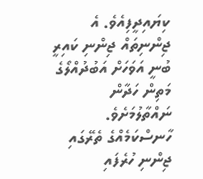ކިޔައިދީފިއެވެ. އެ ޖިންނިތައް ޖިންނި ކައިރީ ބުނީ އަވަހަށް އަބުދުއްލޯގެ މަތިން ހަދާން ނައްތާލުމަށެވެ. ހާނސްކަމެއްގެ ތެރޭގައި ޖިންނި ހުރެފައި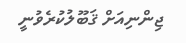ޖިންނިއަށް ޤަބޫލުކުރެވުނީ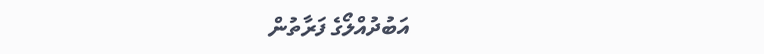އަބުދުއްލޯގެ ފަރާތުން